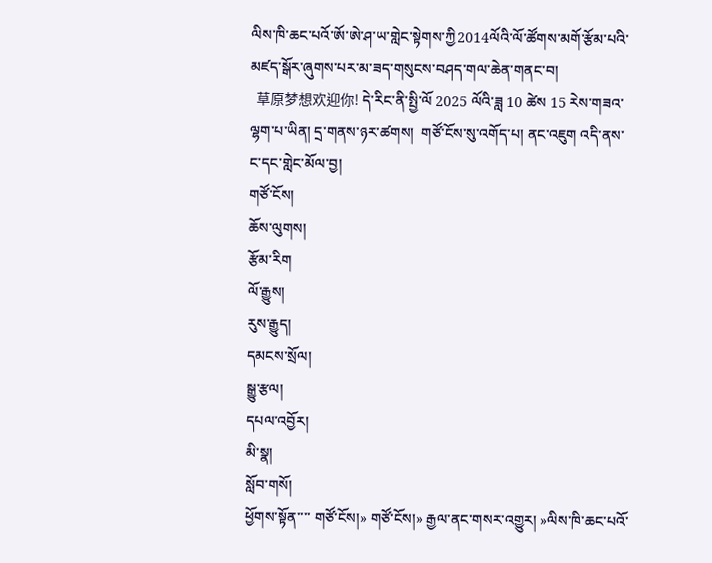ལིས་ཁི་ཆང་པའོ་ཨོ་ཨེ་ཤ་ཡ་གླེང་སྟེགས་ཀྱི2014ལོའི་ལོ་ཚོགས་མགོ་རྩོམ་པའི་མཛད་སྒོར་ཞུགས་པར་མ་ཟད་གསུངས་བཤད་གལ་ཆེན་གནང་བ།
  草原梦想欢迎你! དེ་རིང་ནི་སྤྱི་ལོ 2025 ལོའི་ཟླ 10 ཚེས 15 རེས་གཟའ་ལྷག་པ་ཡིན། དྲ་གནས་ཉར་ཚགས།  གཙོ་ངོས་སུ་འགོད་པ། ནང་འཇུག འདི་ནས་ང་དང་གླེང་མོལ་བྱ།
གཙོ་ངོས།
ཆོས་ལུགས།
རྩོམ་རིག
ལོ་རྒྱུས།
རུས་རྒྱུད།
དམངས་སྲོལ།
སྒྱུ་རྩལ།
དཔལ་འབྱོར།
མི་སྣ།
སློབ་གསོ།
ཕྱོགས་སྟོན་་་་ གཙོ་ངོས།» གཙོ་ངོས།» རྒྱལ་ནང་གསར་འགྱུར། »ལིས་ཁི་ཆང་པའོ་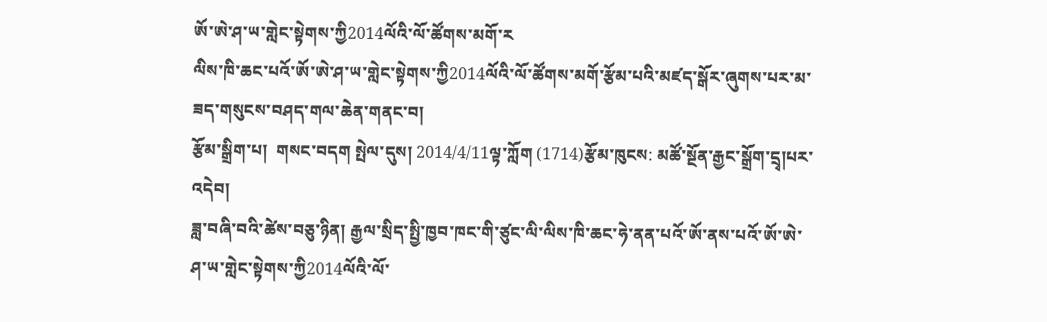ཨོ་ཨེ་ཤ་ཡ་གླེང་སྟེགས་ཀྱི2014ལོའི་ལོ་ཚོགས་མགོ་ར
ལིས་ཁི་ཆང་པའོ་ཨོ་ཨེ་ཤ་ཡ་གླེང་སྟེགས་ཀྱི2014ལོའི་ལོ་ཚོགས་མགོ་རྩོམ་པའི་མཛད་སྒོར་ཞུགས་པར་མ་ཟད་གསུངས་བཤད་གལ་ཆེན་གནང་བ།
རྩོམ་སྒྲིག་པ།  གསང་བདག སྤེལ་དུས། 2014/4/11ལྟ་ཀློག (1714)རྩོམ་ཁུངས: མཚོ་སྔོན་རྒྱང་སྒྲོག་དྲྭ།པར་འདེབ།
ཟླ་བཞི་བའི་ཚེས་བཅུ་ཉིན། རྒྱལ་སྲིད་སྤྱི་ཁྱབ་ཁང་གི་ཙུང་ལི་ལིས་ཁི་ཆང་ཧེ་ནན་པའོ་ཨོ་ནས་པའོ་ཨོ་ཨེ་ཤ་ཡ་གླེང་སྟེགས་ཀྱི2014ལོའི་ལོ་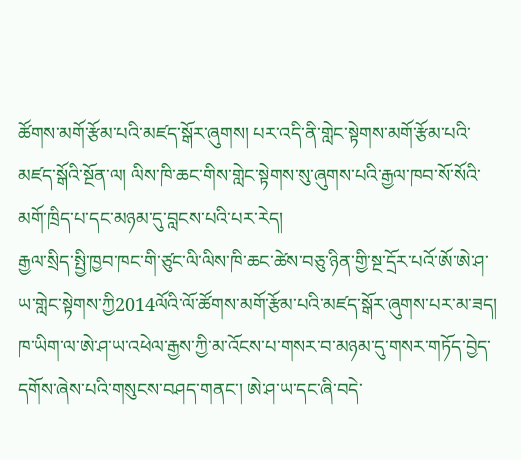ཚོགས་མགོ་རྩོམ་པའི་མཛད་སྒོར་ཞུགས། པར་འདི་ནི་གླེང་སྟེགས་མགོ་རྩོམ་པའི་མཛད་སྒོའི་སྔོན་ལ། ལིས་ཁི་ཆང་གིས་གླེང་སྟེགས་སུ་ཞུགས་པའི་རྒྱལ་ཁབ་སོ་སོའི་མགོ་ཁྲིད་པ་དང་མཉམ་དུ་བླངས་པའི་པར་རེད།
རྒྱལ་སྲིད་སྤྱི་ཁྱབ་ཁང་གི་ཙུང་ལི་ལིས་ཁི་ཆང་ཚེས་བཅུ་ཉིན་གྱི་སྔ་དྲོར་པའོ་ཨོ་ཨེ་ཤ་ཡ་གླེང་སྟེགས་ཀྱི2014ལོའི་ལོ་ཚོགས་མགོ་རྩོམ་པའི་མཛད་སྒོར་ཞུགས་པར་མ་ཟད། ཁ་ཡིག་ལ་ཨེ་ཤ་ཡ་འཕེལ་རྒྱས་ཀྱི་མ་འོངས་པ་གསར་བ་མཉམ་དུ་གསར་གཏོད་བྱེད་དགོས་ཞེས་པའི་གསུངས་བཤད་གནང་། ཨེ་ཤ་ཡ་དང་ཞི་བདེ་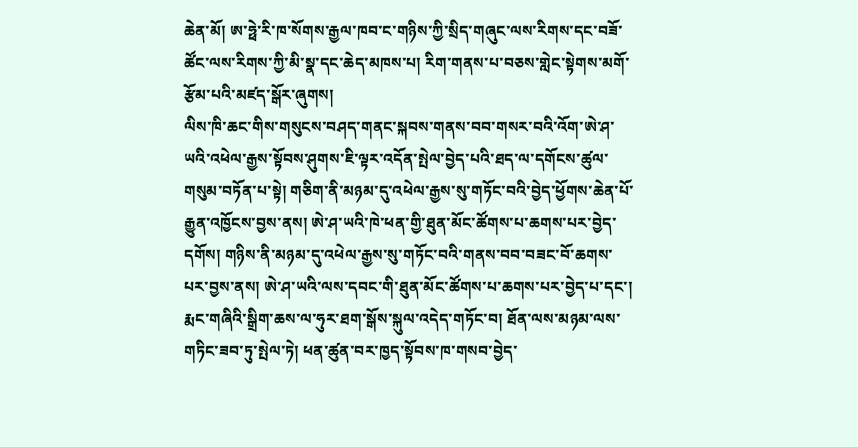ཆེན་མོ། ཨ་ཧྥེ་རི་ཁ་སོགས་རྒྱལ་ཁབ་ང་གཉིས་ཀྱི་སྲིད་གཞུང་ལས་རིགས་དང་བཟོ་ཚོང་ལས་རིགས་ཀྱི་མི་སྣ་དང་ཆེད་མཁས་པ། རིག་གནས་པ་བཅས་གླེང་སྟེགས་མགོ་རྩོམ་པའི་མཛད་སྒོར་ཞུགས།
ལིས་ཁི་ཆང་གིས་གསུངས་བཤད་གནང་སྐབས་གནས་བབ་གསར་བའི་འོག་ཨེ་ཤ་ཡའི་འཕེལ་རྒྱས་སྟོབས་ཤུགས་ཇི་ལྟར་འདོན་སྤེལ་བྱེད་པའི་ཐད་ལ་དགོངས་ཚུལ་གསུམ་བཏོན་པ་སྟེ། གཅིག་ནི་མཉམ་དུ་འཕེལ་རྒྱས་སུ་གཏོང་བའི་བྱེད་ཕྱོགས་ཆེན་པོ་རྒྱུན་འཁྱོངས་བྱས་ནས། ཨེ་ཤ་ཡའི་ཁེ་ཕན་གྱི་ཐུན་མོང་ཚོགས་པ་ཆགས་པར་བྱེད་དགོས། གཉིས་ནི་མཉམ་དུ་འཕེལ་རྒྱས་སུ་གཏོང་བའི་གནས་བབ་བཟང་བོ་ཆགས་པར་བྱས་ནས། ཨེ་ཤ་ཡའི་ལས་དབང་གི་ཐུན་མོང་ཚོགས་པ་ཆགས་པར་བྱེད་པ་དང་། རྨང་གཞིའི་སྒྲིག་ཆས་ལ་ཧུར་ཐག་སྒོས་སྐུལ་འདེད་གཏོང་བ། ཐོན་ལས་མཉམ་ལས་གཏིང་ཟབ་ཏུ་སྤེལ་ཏེ། ཕན་ཚུན་བར་ཁྱད་སྟོབས་ཁ་གསབ་བྱེད་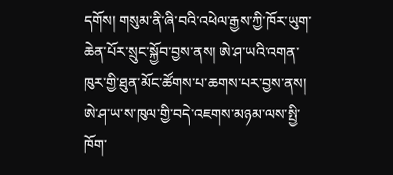དགོས། གསུམ་ནི་ཞི་བའི་འཕེལ་རྒྱས་ཀྱི་ཁོར་ཡུག་ཆེན་པོར་སྲུང་སྐྱོབ་བྱས་ནས། ཨེ་ཤ་ཡའི་འགན་ཁུར་གྱི་ཐུན་མོང་ཚོགས་པ་ཆགས་པར་བྱས་ནས། ཨེ་ཤ་ཡ་ས་ཁུལ་གྱི་བདེ་འཇགས་མཉམ་ལས་སྤྱི་ཁོག་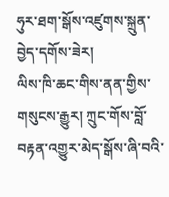ཧུར་ཐག་སྒོས་འཛུགས་སྐྲུན་བྱེད་དགོས་ཟེར།
ལིས་ཁི་ཆང་གིས་ནན་གྱིས་གསུངས་རྒྱུར། ཀྲུང་གོས་བློ་བརྟན་འགྱུར་མེད་སྒོས་ཞི་བའི་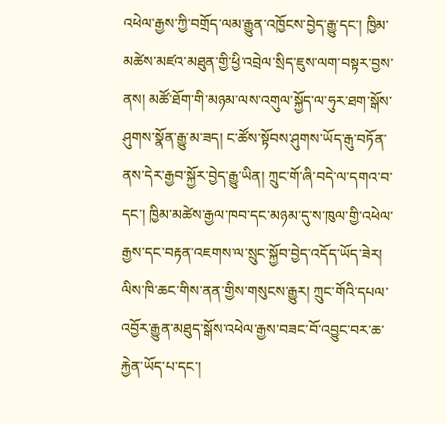འཕེལ་རྒྱས་ཀྱི་བགྲོད་ལམ་རྒྱུན་འཁྱོངས་བྱེད་རྒྱུ་དང་། ཁྱིམ་མཚེས་མཛའ་མཐུན་གྱི་ཕྱི་འབྲེལ་སྲིད་ཇུས་ལག་བསྟར་བྱས་ནས། མཚོ་ཐོག་གི་མཉམ་ལས་འགུལ་སྐྱོད་ལ་ཧུར་ཐག་སྒོས་ཤུགས་སྣོན་རྒྱུ་མ་ཟད། ང་ཚོས་སྟོབས་ཤུགས་ཡོད་རྒུ་བཏོན་ནས་དེར་རྒྱབ་སྐྱོར་བྱེད་རྒྱུ་ཡིན། ཀྲུང་གོ་ཞི་བདེ་ལ་དགའ་བ་དང་། ཁྱིམ་མཚེས་རྒྱལ་ཁབ་དང་མཉམ་དུ་ས་ཁུལ་གྱི་འཕེལ་རྒྱས་དང་བརྟན་འཇགས་ལ་སྲུང་སྐྱོབ་བྱེད་འདོད་ཡོད་ཟེར།
ལིས་ཁི་ཆང་གིས་ནན་གྱིས་གསུངས་རྒྱུར། ཀྲུང་གོའི་དཔལ་འབྱོར་རྒྱུན་མཐུད་སྒོས་འཕེལ་རྒྱས་བཟང་བོ་འབྱུང་བར་ཆ་རྐྱེན་ཡོད་པ་དང་།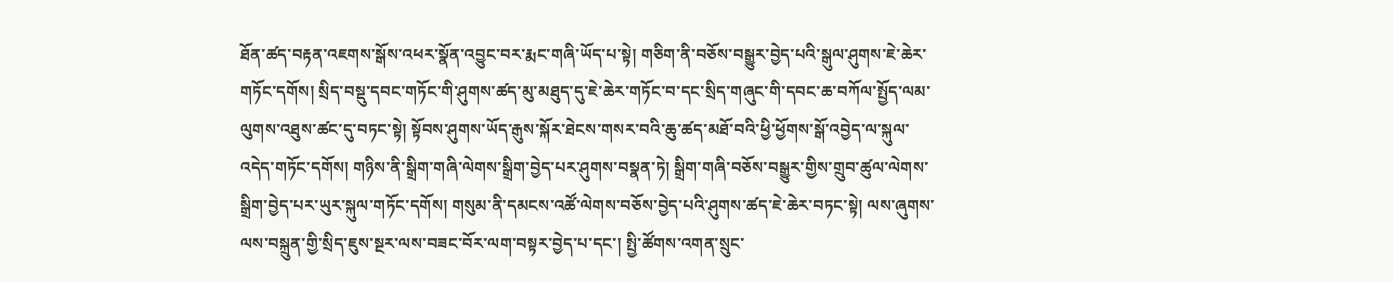ཐོན་ཚད་བརྟན་འཇགས་སྒོས་འཕར་སྣོན་འབྱུང་བར་རྨང་གཞི་ཡོད་པ་སྟེ། གཅིག་ནི་བཅོས་བསྒྱུར་བྱེད་པའི་སྒུལ་ཤུགས་ཇེ་ཆེར་གཏོང་དགོས། སྲིད་བསྡུ་དབང་གཏོང་གི་ཤུགས་ཚད་མུ་མཐུད་དུ་ཇེ་ཆེར་གཏོང་བ་དང་སྲིད་གཞུང་གི་དབང་ཆ་བཀོལ་སྤྱོད་ལམ་ལུགས་འཐུས་ཚང་དུ་བཏང་སྟེ། སྟོབས་ཤུགས་ཡོད་རྒུས་སྐོར་ཐེངས་གསར་བའི་ཆུ་ཚད་མཐོ་བའི་ཕྱི་ཕྱོགས་སྒོ་འབྱེད་ལ་སྐུལ་འདེད་གཏོང་དགོས། གཉིས་ནི་སྒྲིག་གཞི་ལེགས་སྒྲིག་བྱེད་པར་ཤུགས་བསྣན་ཏེ། སྒྲིག་གཞི་བཅོས་བསྒྱུར་གྱིས་གྲུབ་ཚུལ་ལེགས་སྒྲིག་བྱེད་པར་ཡུར་སྐུལ་གཏོང་དགོས། གསུམ་ནི་དམངས་འཚོ་ལེགས་བཅོས་བྱེད་པའི་ཤུགས་ཚད་ཇེ་ཆེར་བཏང་སྟེ། ལས་ཞུགས་ལས་བསྐྲུན་གྱི་སྲིད་ཇུས་སྔར་ལས་བཟང་བོར་ལག་བསྟར་བྱེད་པ་དང་། སྤྱི་ཚོགས་འགན་སྲུང་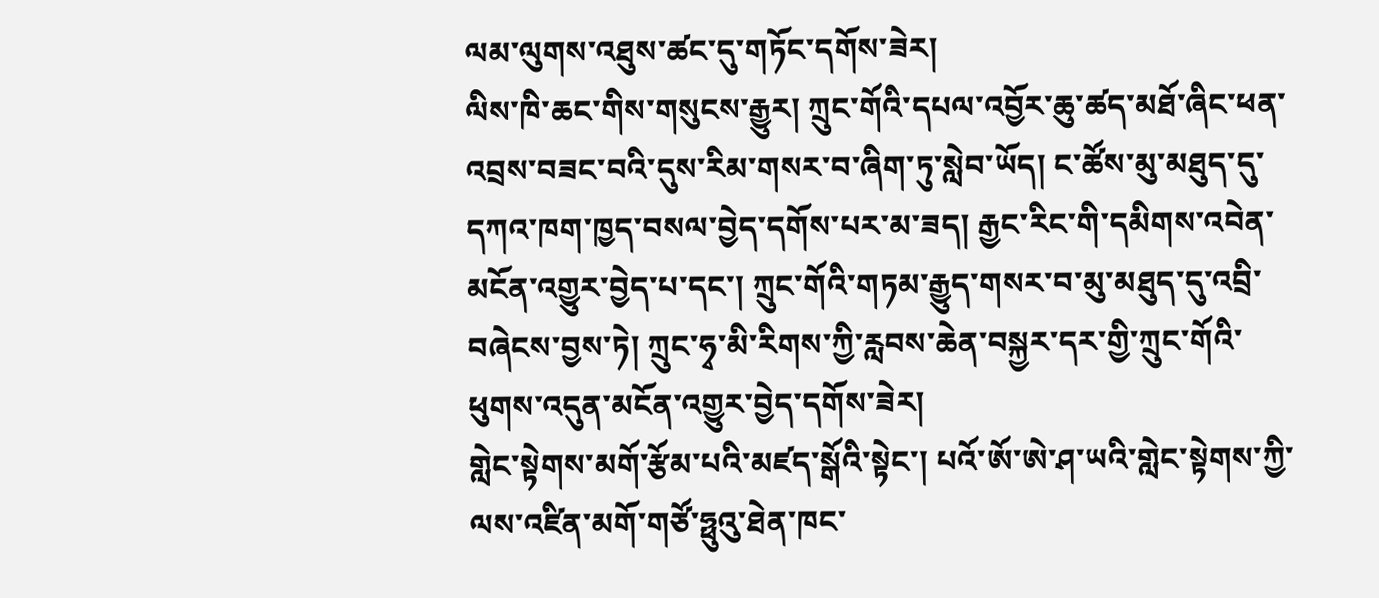ལམ་ལུགས་འཐུས་ཚང་དུ་གཏོང་དགོས་ཟེར།
ལིས་ཁི་ཆང་གིས་གསུངས་རྒྱུར། ཀྲུང་གོའི་དཔལ་འབྱོར་ཆུ་ཚད་མཐོ་ཞིང་ཕན་འབྲས་བཟང་བའི་དུས་རིམ་གསར་བ་ཞིག་ཏུ་སླེབ་ཡོད། ང་ཚོས་མུ་མཐུད་དུ་དཀའ་ཁག་ཁྱད་བསལ་བྱེད་དགོས་པར་མ་ཟད། རྒྱང་རིང་གི་དམིགས་འབེན་མངོན་འགྱུར་བྱེད་པ་དང་། ཀྲུང་གོའི་གཏམ་རྒྱུད་གསར་བ་མུ་མཐུད་དུ་འབྲི་བཞེངས་བྱས་ཏེ། ཀྲུང་ཧྭ་མི་རིགས་ཀྱི་རླབས་ཆེན་བསྐྱར་དར་གྱི་ཀྲུང་གོའི་ཕུགས་འདུན་མངོན་འགྱུར་བྱེད་དགོས་ཟེར།
གླེང་སྟེགས་མགོ་རྩོམ་པའི་མཛད་སྒོའི་སྟེང་། པའོ་ཨོ་ཨེ་ཤ་ཡའི་གླེང་སྟེགས་ཀྱི་ལས་འཛིན་མགོ་གཙོ་ཧྥུའུ་ཐེན་ཁང་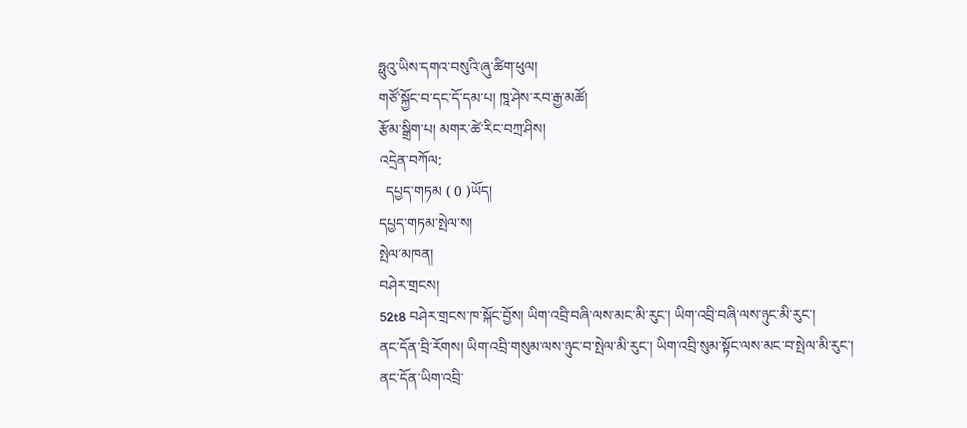ཧྥུའུ་ཡིས་དགའ་བསུའི་ཞུ་ཚིག་ཕུལ།
གཙོ་སྐྱོང་བ་དང་དོ་དམ་པ། ཁཱ་ཤེས་རབ་རྒྱ་མཚོ།
རྩོམ་སྒྲིག་པ། མགར་ཚེ་རིང་བཀྲ་ཤིས།
འདྲེན་བཀོལ:
  དཔྱད་གཏམ ( 0 )ཡོད།
དཔྱད་གཏམ་སྤེལ་ས།
སྤེལ་མཁན།
བཤེར་གྲངས།
52t8 བཤེར་གྲངས་ཁ་སྐོང་བྱོས། ཡིག་འབྲི་བཞི་ལས་མང་མི་རུང་། ཡིག་འབྲི་བཞི་ལས་ཉུང་མི་རུང་།
ནང་དོན་བྲི་རོགས། ཡིག་འབྲི་གསུམ་ལས་ཉུང་བ་སྤེལ་མི་རུང་། ཡིག་འབྲི་སུམ་སྟོང་ལས་མང་བ་སྤེལ་མི་རུང་།
ནང་དོན་ཡིག་འབྲི་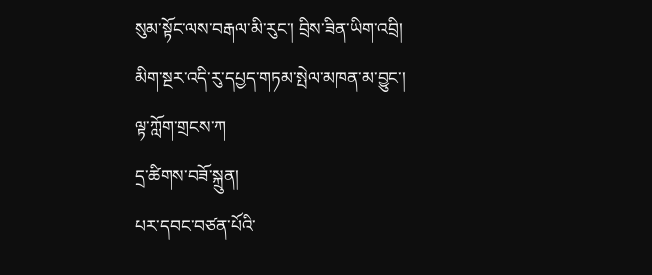སུམ་སྟོང་ལས་བརྒལ་མི་རུང་། བྲིས་ཟིན་ཡིག་འབྲི།
མིག་སྔར་འདི་རུ་དཔྱད་གཏམ་སྤེལ་མཁན་མ་བྱུང་།
ལྟ་ཀློག་གྲངས་ཀ
དྲ་ཚིགས་བཟོ་སྐྲུན།
པར་དབང་བཙན་པོའི་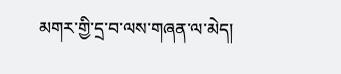མགར་གྱི་དྲ་བ་ལས་གཞན་ལ་མེད།